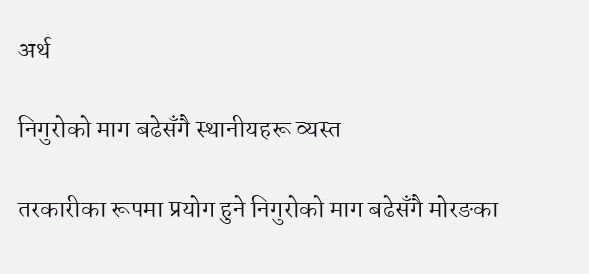अर्थ

निगुरोको माग बढेसँगै स्थानीयहरू व्यस्त

तरकारीका रूपमा प्रयोग हुने निगुरोको माग बढेसँगै मोरङका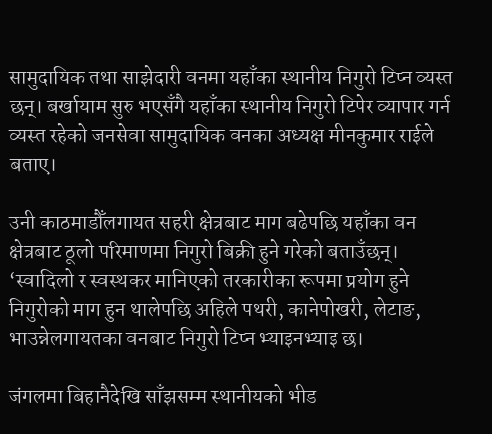सामुदायिक तथा साझेदारी वनमा यहाँका स्थानीय निगुरो टिप्न व्यस्त छन्। बर्खायाम सुरु भएसँगै यहाँका स्थानीय निगुरो टिपेर व्यापार गर्न व्यस्त रहेको जनसेवा सामुदायिक वनका अध्यक्ष मीनकुमार राईले बताए।

उनी काठमाडौँलगायत सहरी क्षेत्रबाट माग बढेपछि यहाँका वन क्षेत्रबाट ठूलो परिमाणमा निगुरो बिक्री हुने गरेको बताउँछन्। ‘स्वादिलो र स्वस्थकर मानिएको तरकारीका रूपमा प्रयोग हुने निगुरोको माग हुन थालेपछि अहिले पथरी, कानेपोखरी, लेटाङ, भाउन्नेलगायतका वनबाट निगुरो टिप्न भ्याइनभ्याइ छ।

जंगलमा बिहानैदेखि साँझसम्म स्थानीयको भीड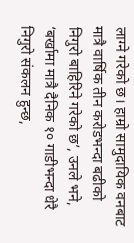लाग्ने गरेको छ। हाम्रो सामुदायिक वनबाट मात्रै वार्षिक तीन करोडभन्दा बढीको निगुरो बाहिरिने गरेको छ’, उनले भने, ‘बर्खामा मात्रै दैनिक १० गाडीभन्दा धेरै निगुरो संकलन हुन्छ,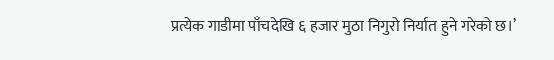प्रत्येक गाडीमा पाँचदेखि ६ हजार मुठा निगुरो निर्यात हुने गरेको छ।’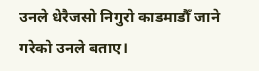उनले धेरैजसो निगुरो काडमाडौँ जाने गरेको उनले बताए।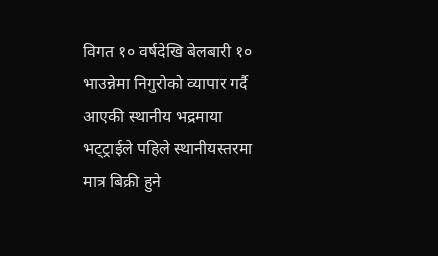विगत १० वर्षदेखि बेलबारी १० भाउन्नेमा निगुरोको व्यापार गर्दै आएकी स्थानीय भद्रमाया भट्ट्राईले पहिले स्थानीयस्तरमा मात्र बिक्री हुने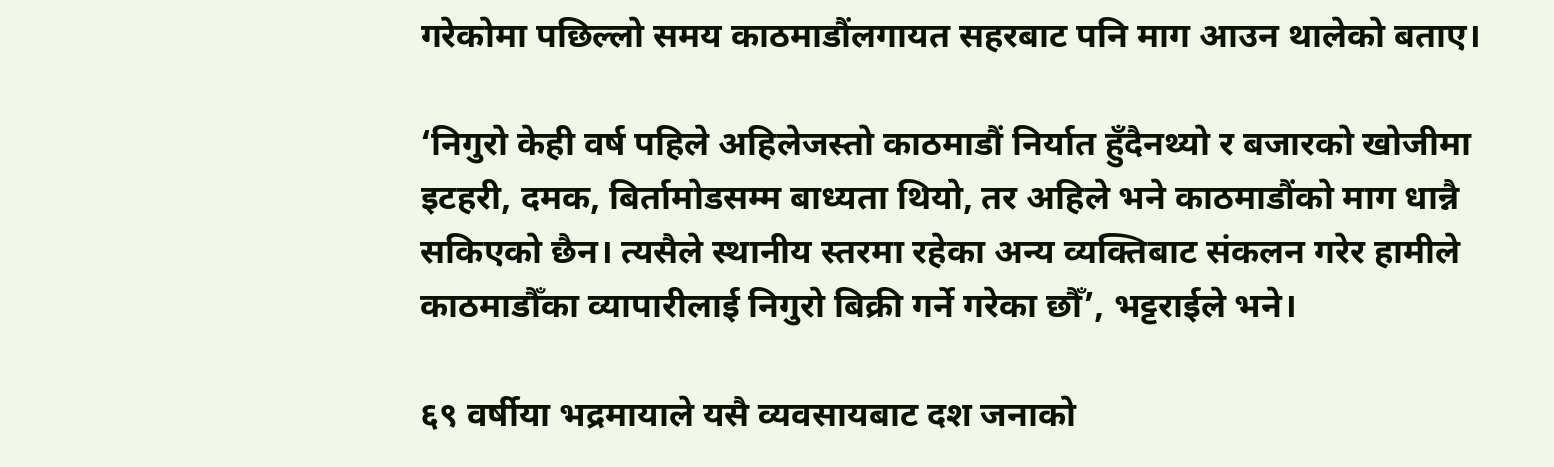गरेकोमा पछिल्लो समय काठमाडौंलगायत सहरबाट पनि माग आउन थालेको बताए।

‘निगुरो केही वर्ष पहिले अहिलेजस्तो काठमाडौं निर्यात हुँदैनथ्यो र बजारको खोजीमा इटहरी, दमक, बिर्तामोडसम्म बाध्यता थियो, तर अहिले भने काठमाडौंको माग धान्नै सकिएको छैन। त्यसैले स्थानीय स्तरमा रहेका अन्य व्यक्तिबाट संकलन गरेर हामीले काठमाडौँका व्यापारीलाई निगुरो बिक्री गर्ने गरेका छौँ’, भट्टराईले भने।

६९ वर्षीया भद्रमायाले यसै व्यवसायबाट दश जनाको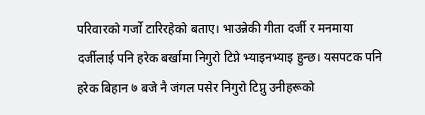परिवारको गर्जो टारिरहेको बताए। भाउन्नेकी गीता दर्जी र मनमाया दर्जीलाई पनि हरेक बर्खामा निगुरो टिप्ने भ्याइनभ्याइ हुन्छ। यसपटक पनि हरेक बिहान ७ बजे नै जंगल पसेर निगुरो टिप्नु उनीहरूको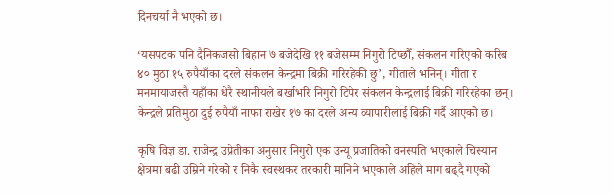दिनचर्या नै भएको छ।

‘यसपटक पनि दैनिकजसो बिहान ७ बजेदेखि ११ बजेसम्म निगुरो टिप्छौँ, संकलन गरिएको करिब ४० मुठा १५ रुपैयाँका दरले संकलन केन्द्रमा बिक्री गरिरहेकी छु’, गीताले भनिन्। गीता र मनमायाजस्तै यहाँका धेरै स्थानीयले बर्खाभरि निगुरो टिपेर संकलन केन्द्रलाई बिक्री गरिरहेका छन्। केन्द्रले प्रतिमुठा दुई रुपैयाँ नाफा राखेर १७ का दरले अन्य व्यापारीलाई बिक्री गर्दै आएको छ।

कृषि विज्ञ डा. राजेन्द्र उप्रेतीका अनुसार निगुरो एक उन्यू प्रजातिको वनस्पति भएकाले चिस्यान क्षेत्रमा बढी उम्रिने गरेको र निकै स्वस्थकर तरकारी मानिने भएकाले अहिले माग बढ्दै गएको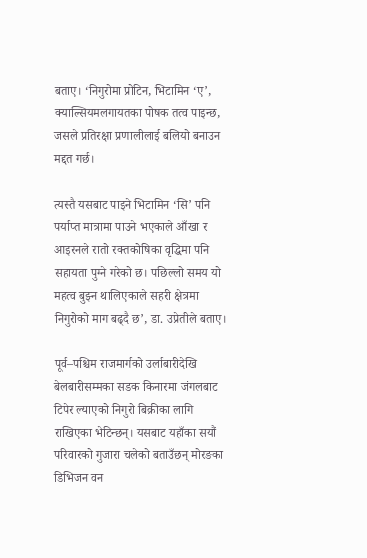बताए। ‘निगुरोमा प्रोटिन, भिटामिन ‘ए’, क्याल्सियमलगायतका पोषक तत्व पाइन्छ, जसले प्रतिरक्षा प्रणालीलाई बलियो बनाउन मद्दत गर्छ।

त्यस्तै यसबाट पाइने भिटामिन ‘सि’ पनि पर्याप्त मात्रामा पाउने भएकाले आँखा र आइरनले रातो रक्तकोषिका वृद्धिमा पनि सहायता पुग्ने गरेको छ। पछिल्लो समय यो महत्व बुझ्न थालिएकाले सहरी क्षेत्रमा निगुरोको माग बढ्दै छ’, डा. उप्रेतीले बताए।

पूर्व–पश्चिम राजमार्गको उर्लाबारीदेखि बेलबारीसम्मका सडक किनारमा जंगलबाट टिपेर ल्याएको निगुरो बिक्रीका लागि राखिएका भेटिन्छन्। यसबाट यहाँका सयौं परिवारको गुजारा चलेको बताउँछन् मोरङका डिभिजन वन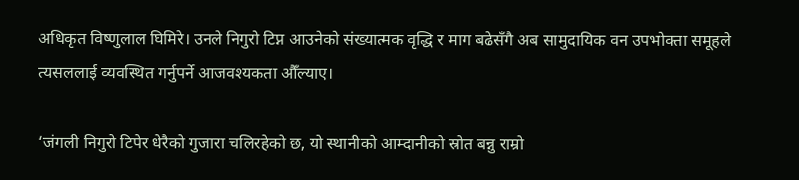अधिकृत विष्णुलाल घिमिरे। उनले निगुरो टिप्न आउनेको संख्यात्मक वृद्धि र माग बढेसँगै अब सामुदायिक वन उपभोक्ता समूहले त्यसललाई व्यवस्थित गर्नुपर्ने आजवश्यकता औँल्याए।

‘जंगली निगुरो टिपेर धेरैको गुजारा चलिरहेको छ, यो स्थानीको आम्दानीको स्रोत बन्नु राम्रो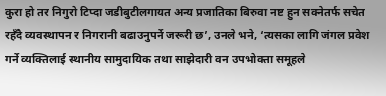कुरा हो तर निगुरो टिप्दा जडीबुटीलगायत अन्य प्रजातिका बिरुवा नष्ट हुन सक्नेतर्फ सचेत रहँदै व्यवस्थापन र निगरानी बढाउनुपर्ने जरूरी छ’, उनले भने, ‘त्यसका लागि जंगल प्रवेश गर्ने व्यक्तिलाई स्थानीय सामुदायिक तथा साझेदारी वन उपभोक्ता समूहले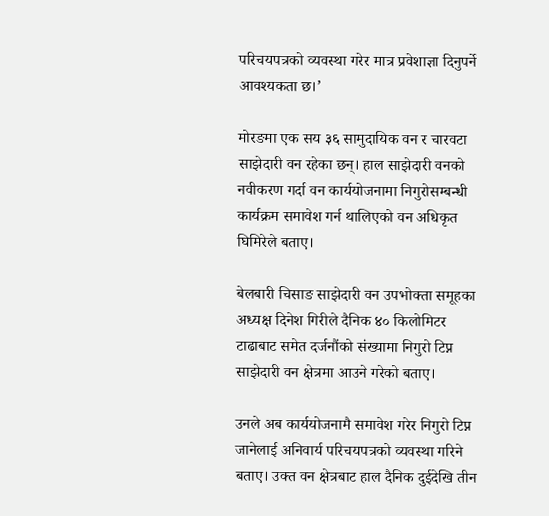परिचयपत्रको व्यवस्था गरेर मात्र प्रवेशाज्ञा दिनुपर्ने आवश्यकता छ।’

मोरङमा एक सय ३६ सामुदायिक वन र चारवटा साझेदारी वन रहेका छन्। हाल साझेदारी वनको नवीकरण गर्दा वन कार्ययोजनामा निगुरोसम्बन्धी कार्यक्रम समावेश गर्न थालिएको वन अधिकृत घिमिरेले बताए।

बेलबारी चिसाङ साझेदारी वन उपभोक्ता समूहका अध्यक्ष दिनेश गिरीले दैनिक ४० किलोमिटर टाढाबाट समेत दर्जनौंको संख्यामा निगुरो टिप्न साझेदारी वन क्षेत्रमा आउने गरेको बताए।

उनले अब कार्ययोजनामै समावेश गरेर निगुरो टिप्न जानेलाई अनिवार्य परिचयपत्रको व्यवस्था गरिने बताए। उक्त वन क्षेत्रबाट हाल दैनिक दुईदेखि तीन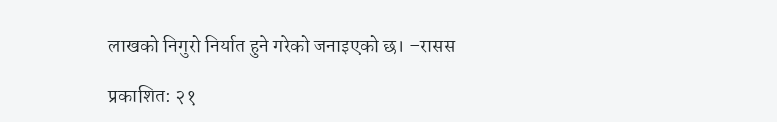लाखको निगुरो निर्यात हुने गरेको जनाइएको छ। –रासस

प्रकाशित: २१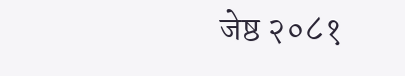जेष्ठ २०८१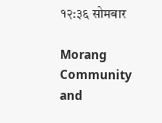१२:३६ सोमबार

Morang Community and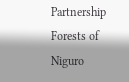Partnership Forests of Niguro